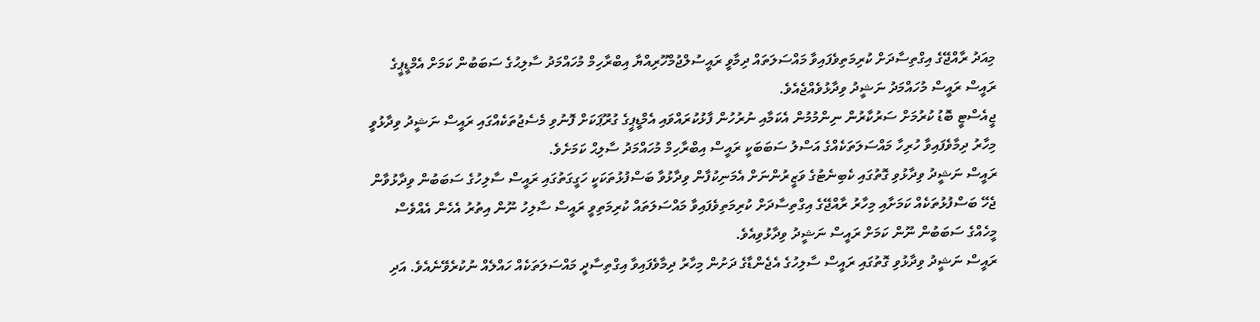މިއަދު ރާއްޖޭގެ އިގްތިސާދަށް ކުރިމަތިވެފައިވާ މައްސަލަތައް ދިމާވީ ރައީސުލްޖުމްހޫރިއްޔާ އިބްރާހިމް މުހައްމަދު ސާލިޙުގެ ސަބަބުން ކަމަށް އެމްޑީޕީގެ ރައީސް ރައީސް މުހައްމަދު ނަޝީދު ވިދާޅުވެއްޖެއެވެ.
ޖީއެސްޓީ ބޮޑު ކުރުމަށް ސަރުކާރުން ނިންމުމުން އެކަމާއި ނުރުހުން ފާޅުކުރައްވައި އެމްޑީޕީގެ ގުރޫޕަކަށް ފޮނުވި މެސެޖުތަކެއްގައި ރައީސް ނަޝީދު ވިދާޅުވީ މިހާރު ދިމާވެފައިވާ ހުރިހާ މައްސަލަތަކެއްގެ އަސްލު ސަބަބަކީ ރައީސް އިބްރާހިމް މުހައްމަދު ސާލިޙް ކަމަށެވެ.
ރައީސް ނަޝީދު ވިދާޅުވި ގޮތުގައި ކެބިނެޓުގެ ވަޒީރުންނަށް އެމަނިކުފާން ވިދާޅުވާ ބަސްފުޅުތަކަކީ ހަގީގަތުގައި ރައީސް ސާލިހުގެ ސަބަބުން ވިދާޅުވާން ޖެހޭ ބަސްފުޅުތަކެއް ކަމަށާއި މިހާރު ރާއްޖޭގެ އިގްތިސާދަށް ކުރިމަތިވެފައިވާ މައްސަލަތައް ކުރިމަތިވީ ރައީސް ސާލިހު ނޫން އިތުރު އެހެން އެއްވެސް މީހެއްގެ ސަބަބުން ނޫން ކަމަށް ރައީސް ނަޝީދު ވިދާޅުވިއެވެ.
ރައީސް ނަޝީދު ވިދާޅުވި ގޮތުގައި ރައީސް ސާލިހުގެ އެޖެންޑާގެ ދަށުން މިހާރު ދިމާވެފައިވާ އިގްތިސާދީ މައްސަލަތަކެއް ހައްލެއް ނުކުރެވޭނެއެވެ. އަދި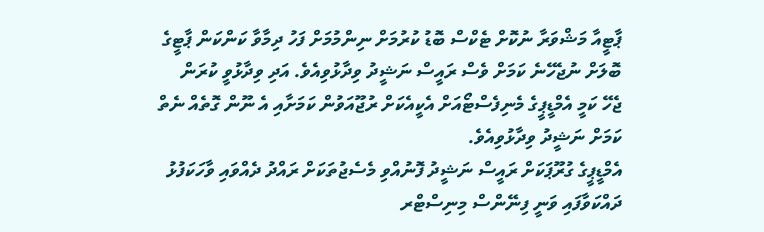ޕާޓީއާ މަޝްވަރާ ނުކޮށް ޓެކްސް ބޮޑު ކުރުމަށް ނިންމުމަށް ފަހު ދިމާވާ ކަންކަން ޕާޓީގެ ބޮލަށް ނުޖެހޭނެ ކަމަށް ވެސް ރައީސް ނަޝީދު ވިދާޅުވިއެވެ. އަދި ވިދާޅުވީ ކުރަން ޖެހޭ ކަމީ އެމްޑީޕީގެ މެނިފެސްޓޯއަށް އެކީއެކަށް ރުޖޫއަވުން ކަމަށާއި އެ ނޫން ގޮތެއް ނެތް ކަމަށް ނަޝީދު ވިދާޅުވިއެވެ.
އެމްޑީޕީގެ ގުރޫޕަކަށް ރައީސް ނަޝީދު ފޮނުއްވި މެސެޖުތަކަށް ރައްދު ދެއްވައި ވާހަކަފުޅު ދައްކަވާފައި ވަނީ ފިނޭންސް މިނިސްޓްރ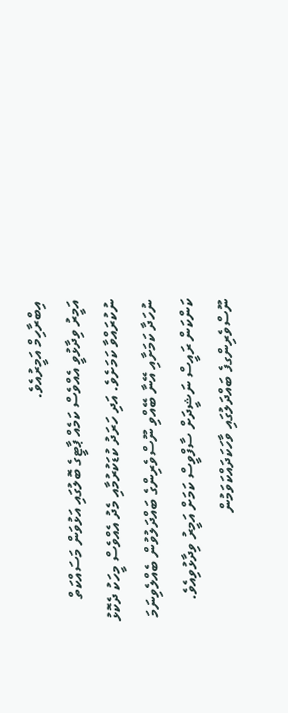އިބްރާހިމް އަމީރުއެވެ.
އަމީރު ވިދާޅުވީ އެއްވެސް ކަމެއް ޕާޓީގެ ބޮލުގައި އަޅުވަން މަސައްކަތް ނުކުރައްވާ ކަމަށެވެ. އަދި ހަރަދު ކުޑަކުރުމާއި މެދު އެއްވެސް މީހަކު ދެކޮޅު ނުހަދާ ކަމަށާއި އޭނާ ބޭއްވި ނޫސްވެރިންގެ ބައްދަލުވުން ބެއްލެވިނަމަ ކަންކަން ރައީސް ނަޝީދަށް ސާފްވީސް ކަމަށް އަމީރު ވިދާޅުވިއެވެ.
ނޫސްވެރިންގފެ ބައްދަލުގައި ވާހަކަދައްކަވަމުން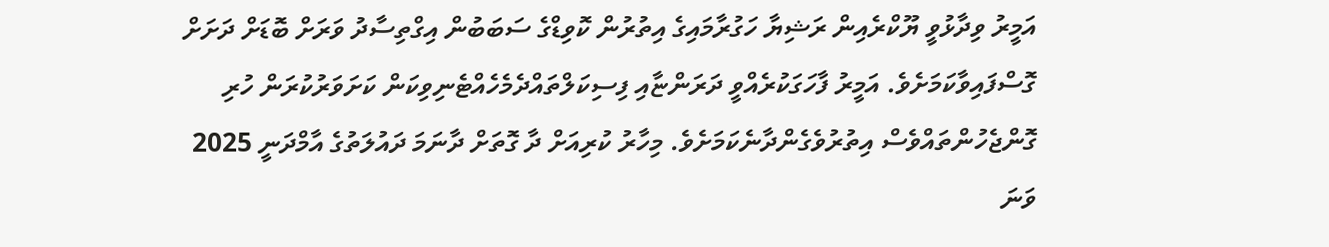އަމީރު ވިދާޅުވީ ޔޫކްރެއިން ރަޝިޔާ ހަގުރާމައިގެ އިތުރުން ކޮވިޑްގެ ސަބަބުން އިގްތިސާދު ވަރަށް ބޮޑަށް ދަށަށް ގޮސްފައިވާކަމަށެވެ. އަމީރު ފާހަގަކުރެއްވީ ދަރަންޏާއި ފިސިކަލްތައްދެމެހެއްޓެނިވިކަން ކަށަވަރުކުރަން ހުރި ގޮންޖެހުންތައްވެސް އިތުރުވެގެންދާނެކަމަށެވެ. މިހާރު ކުރިއަށް ދާ ގޮތަށް ދާނަމަ ދައުލަތުގެ އާމްދަނީ 2025 ވަނަ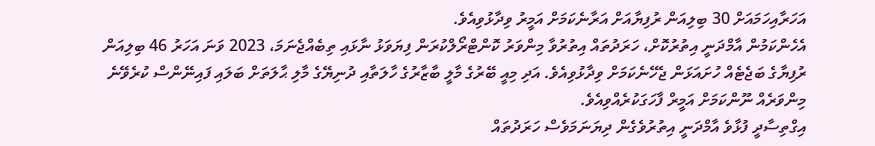އަހަރާއިހަމައަށް 30 ބިލިއަން ރުފިޔާއަށް އަރާނެކަމަށް އަމީރު ވިދާޅުވިއެވެ.
އެހެންކަމުން އާމްދަނީ އިތުރުކޮށް، ހަރަދުތައް އިތުރުވާ މިންވަރު ކޮންޓްރޯލްކުރަން ފިޔަވަޅު ނާޅައި ތިބެއްޖެނަމަ، 2023 ވަނަ އަހަރު 46 ބިލިއަން ރުފިޔާގެ ބަޖެޓެއް ހުށައަޅަން ޖެހޭނެކަމަށް ވިދާޅުވިއެވެ. އަދި މިއީ ބޭރުގެ މާލީ ބާޒާރުގެ ހާލަތާއި ދުނިޔޭގެ މާލި ޙާލަތަށް ބަލައި ފައިނޭންސް ކުރެވޭނެ މިންވަރެއް ނޫންކަމަށް އަމީރް ފާހަގަކުރެއްވިއެވެ.
އިގްތިސާދީ ފުޅާވެ އާމްދަނީ އިތުރުވެގެން ދިޔަނަމަވެސް ހަރަދުތައް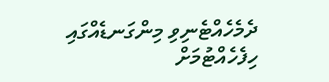ދެމެހެއްޓެނިވި މިންގަނޑެއްގައި ހިފެހެއްޓުމަށް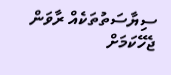ސިޔާސަތުތަކެއް ރާވަން ޖެހޭކަމަށް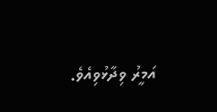އަމީރު ވިދާޅުވިއެވެ.